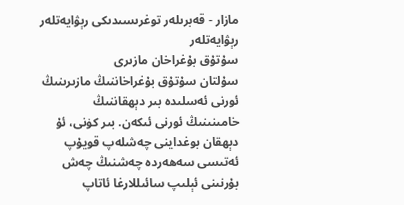مازار - قەبرىلەر توغرىسىدىكى رېۋايەتلەر
رېۋايەتلەر
سۇتۇق بۇغراخان مازىرى
سۇلتان سۇتۇق بۇغراخاننىڭ مازىرىنىڭ ئورنى ئەسلىدە بىر دېھقاننىڭ خامىنىنىڭ ئورنى ئىكەن. بىر كۈنى، ئۇ دېھقان بوغداينى چەشلەپ قويۇپ ئەتىسى سەھەردە چەشنىڭ چەش بۇرنىنى ئېلىپ سائىللارغا ئاتاپ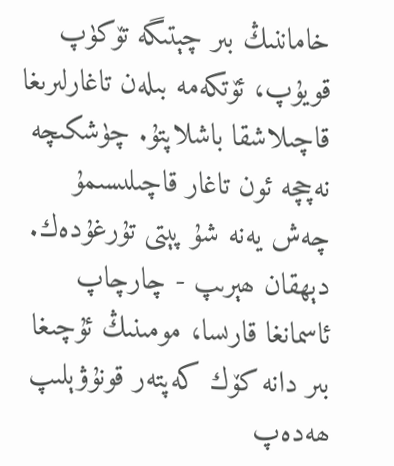خاماننىڭ بىر چېتىگە تۆكۈپ قويۇپ، ئۆتكەمە بىلەن تاغارلىرىغا قاچىلاشقا باشلاپتۇ. چۈشكىچە نەچچە ئون تاغار قاچىلىسىمۇ چەش يەنە شۇ پېتى تۇرغۇدەك. دېھقان ھېرىپ - چارچاپ ئاسمانغا قارىسا، مومىنىڭ ئۇچىغا بىر دانە كۆك كەپتەر قونۇۋېلىپ ھەدەپ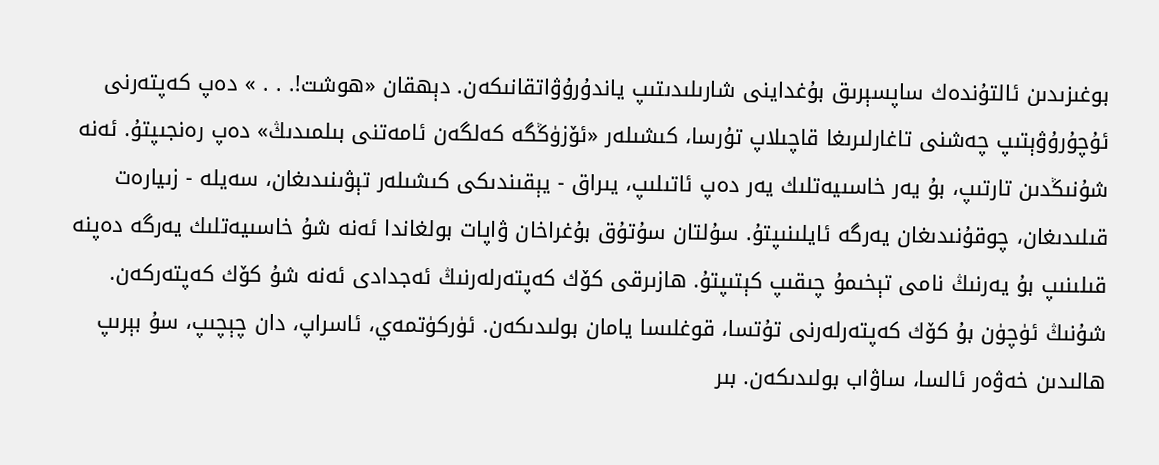بوغىزىدىن ئالتۇندەك ساپسېرىق بۇغداينى شارىلىدىتىپ ياندۇرۇۋاتقانىكەن. دېھقان «ھوشت!. . . » دەپ كەپتەرنى ئۇچۇرۇۋېتىپ چەشنى تاغارلىرىغا قاچىلاپ تۇرسا، كىشىلەر «ئۆزۈڭگە كەلگەن ئامەتنى بىلمىدىڭ» دەپ رەنجىپتۇ. ئەنە شۇنىڭدىن تارتىپ، بۇ يەر خاسىيەتلىك يەر دەپ ئاتىلىپ، يىراق - يېقىندىكى كىشىلەر تېۋىنىدىغان، سەيلە - زىيارەت قىلىدىغان، چوقۇنىدىغان يەرگە ئايلىنىپتۇ. سۇلتان سۇتۇق بۇغراخان ۋاپات بولغاندا ئەنە شۇ خاسىيەتلىك يەرگە دەپنە قىلىنىپ بۇ يەرنىڭ نامى تېخىمۇ چىقىپ كېتىپتۇ. ھازىرقى كۆك كەپتەرلەرنىڭ ئەجدادى ئەنە شۇ كۆك كەپتەركەن. شۇنىڭ ئۈچۈن بۇ كۆك كەپتەرلەرنى تۇتسا، قوغلىسا يامان بولىدىكەن. ئۈركۈتمەي، ئاسراپ، دان چېچىپ، سۇ بېرىپ ھالىدىن خەۋەر ئالسا، ساۋاب بولىدىكەن. بىر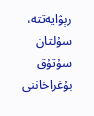رېۋايەتتە، سۇلتان سۇتۇق بۇغراخاننى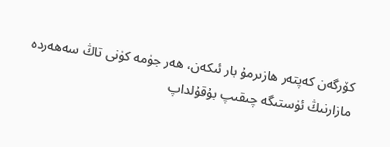كۆرگەن كەپتەر ھازىرمۇ بار ئىكەن، ھەر جۈمە كۈنى تاڭ سەھەردە مازارنىڭ ئۈستىگە چىقىپ بۇقۇلداپ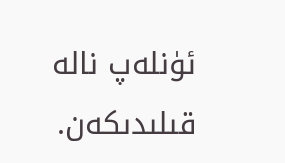ئۈنلەپ نالە قىلىدىكەن.